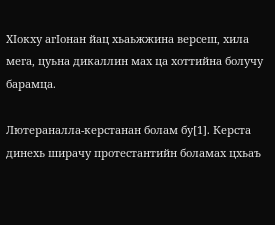ХӀокху агӀонан йац хьаьжжина версеш, хила мега, цуьна дикаллин мах ца хоттийна болучу барамца.

Лютераналла-керстанан болам бу[1]. Керста динехь ширачу протестантийн боламах цхьаъ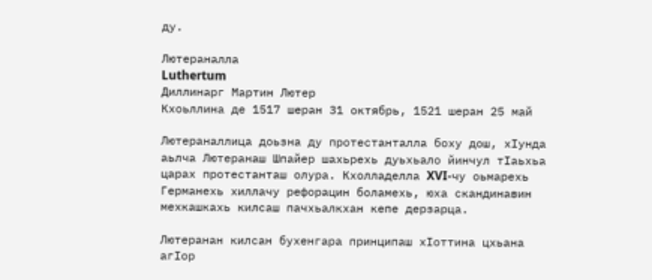ду.

Лютераналла
Luthertum
Диллинарг Мартин Лютер
Кхоьллина де 1517 шеран 31 октябрь, 1521 шеран 25 май

Лютераналлица доьзна ду протестанталла боху дош, хӀунда аьлча Лютеранаш Шпайер шахьрехь дуьхьало йинчул тӀаьхьа царах протестанташ олура. Кхолладелла XVI-чу оьмарехь Германехь хиллачу рефорацин боламехь, юха скандинавин мехкашкахь килсаш пачхьалкхан кепе дерзарца.

Лютеранан килсан бухенгара принципаш хӀоттина цхьана агӀор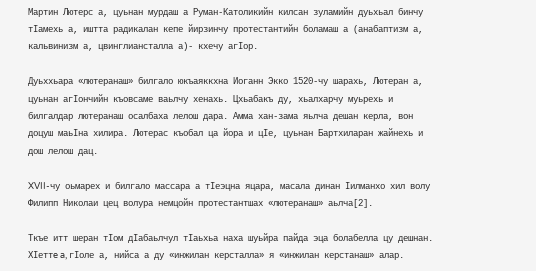Мартин Лютерс а, цуьнан мурдаш а Руман-Католикийн килсан зуламийн дуьхьал бинчу тӀамехь а, иштта радикалан кепе йирзинчу протестантийн боламаш а (анабаптизм а, кальвинизм а, цвинглиансталла а)- кхечу агӀор.

Дуьххьара «лютеранаш» билгало юкъаяккхна Иоганн Экко 1520-чу шарахь, Лютеран а, цуьнан агӀончийн къовсаме ваьлчу хенахь. Цхьабакъ ду, хьалхарчу муьрехь и билгалдар лютеранаш осалбаха лелош дара. Амма хан-зама яьлча дешан керла, вон доцуш маьӀна хилира. Лютерас къобал ца йора и цӀе, цуьнан Бартхиларан жайнехь и дош лелош дац.

XVII-чу оьмарех и билгало массара а тӀеэцна яцара, масала динан Ӏилманхо хил волу Филипп Николаи цец волура немцойн протестантшах «лютеранаш» аьлча[2].

Ткъе итт шеран тӀом дӀабаьлчул тӀаьхьа наха шуьйра пайда эца болабелла цу дешнан. ХӀeттe a, гӀоле а, нийса а ду «инжилан керсталла» я «инжилан керстанаш» алар.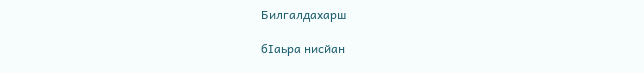Билгалдахарш

бӀаьра нисйан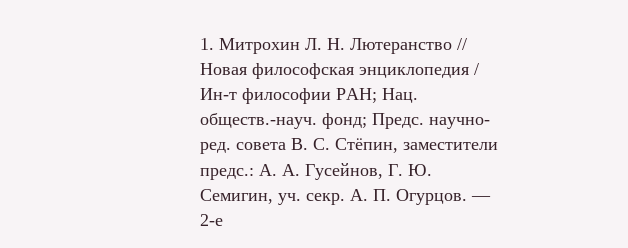1. Митрохин Л. Н. Лютеранство // Новая философская энциклопедия / Ин-т философии РАН; Нац. обществ.-науч. фонд; Предс. научно-ред. совета В. С. Стёпин, заместители предс.: А. А. Гусейнов, Г. Ю. Семигин, уч. секр. А. П. Огурцов. — 2-е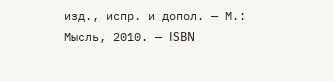изд., испр. и допол. — М.: Мысль, 2010. — ISBN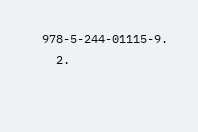978-5-244-01115-9.
  2.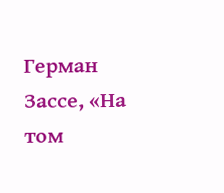Герман Зассе, «На том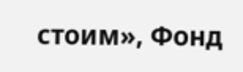стоим», Фонд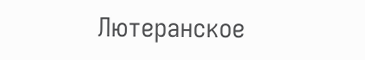Лютеранское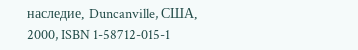наследие, Duncanville, США, 2000, ISBN 1-58712-015-1